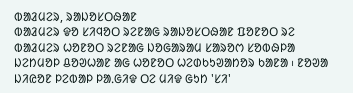ᱵᱟᱲᱢᱮᱨ, ᱨᱟᱡᱚᱥᱛᱷᱟᱱ
ᱵᱟᱲᱢᱮᱨ ᱫᱚ ᱥᱤᱧᱚᱛ ᱨᱮᱱᱟᱜ ᱨᱟᱡᱚᱥᱛᱷᱟᱱ ᱯᱚᱱᱚᱛ ᱨᱮ ᱵᱟᱲᱢᱮᱨ ᱦᱚᱱᱚᱛ ᱨᱮᱱᱟᱜ ᱡᱚᱜᱟᱨᱟᱢ ᱥᱟᱨᱚᱬ ᱥᱚᱵᱷᱞᱟ ᱡᱮᱴᱢᱚᱞ ᱪᱚᱣᱦᱟᱱ ᱟᱜ ᱦᱚᱱᱚᱛ ᱦᱮᱰᱠᱩᱣᱟᱴᱚᱨ ᱠᱟᱱᱟ ᱾ ᱱᱚᱣᱟ ᱡᱤᱭᱚᱱ ᱞᱮᱵᱟᱞ ᱞᱟᱹᱜᱤᱫ ᱛᱮ ᱢᱤᱫ ᱜᱩᱴ 'ᱥᱤ'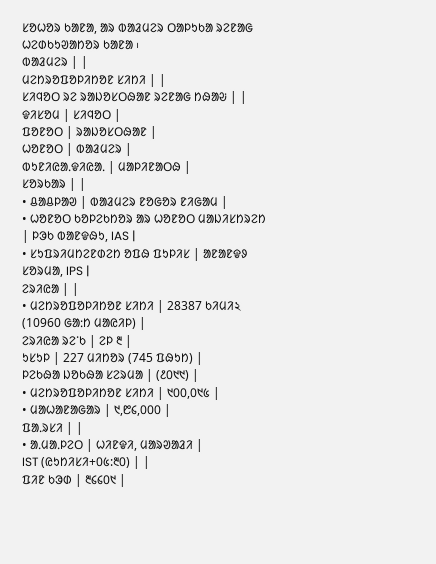ᱥᱚᱦᱚᱨ ᱠᱟᱱᱟ, ᱟᱨ ᱵᱟᱲᱢᱮᱨ ᱛᱟᱞᱩᱠᱟ ᱨᱮᱱᱟᱜ ᱦᱮᱰᱠᱩᱣᱟᱴᱚᱨ ᱠᱟᱱᱟ ᱾
ᱵᱟᱲᱢᱮᱨ | |
ᱢᱮᱴᱨᱚᱯᱚᱞᱤᱴᱚᱱ ᱥᱤᱴᱤ | |
ᱥᱤᱧᱚᱛ ᱨᱮ ᱨᱟᱡᱚᱥᱛᱷᱟᱱ ᱨᱮᱱᱟᱜ ᱴᱷᱟᱶ | |
ᱫᱤᱥᱚᱢ | ᱥᱤᱧᱚᱛ |
ᱯᱚᱱᱚᱛ | ᱨᱟᱡᱚᱥᱛᱷᱟᱱ |
ᱦᱚᱱᱚᱛ | ᱵᱟᱲᱢᱮᱨ |
ᱵᱩᱱᱤᱭᱟᱹᱫᱤᱭᱟᱹ | ᱢᱟᱞᱤᱱᱟᱛᱷ |
ᱥᱚᱨᱠᱟᱨ | |
• ᱪᱟᱪᱞᱟᱣ | ᱵᱟᱲᱢᱮᱨ ᱱᱚᱜᱚᱨ ᱱᱤᱜᱟᱢ |
• ᱦᱚᱱᱚᱛ ᱠᱚᱞᱮᱠᱴᱚᱨ ᱟᱨ ᱦᱚᱱᱚᱛ ᱢᱟᱡᱤᱥᱴᱨᱮᱴ | ᱞᱳᱠ ᱵᱟᱱᱫᱷᱩ, IAS |
• ᱥᱩᱯᱨᱤᱢᱴᱮᱱᱰᱮᱴ ᱚᱯᱷ ᱯᱩᱞᱤᱥ | ᱟᱱᱟᱱᱫᱽ ᱥᱚᱨᱢᱟ, IPS |
ᱮᱨᱤᱭᱟ | |
• ᱢᱮᱴᱨᱚᱯᱚᱞᱤᱴᱚᱱ ᱥᱤᱴᱤ | 28387 ᱠᱤᱢᱤ২ (10960 ᱜᱟᱺᱴ ᱢᱟᱭᱤᱞ) |
ᱮᱨᱤᱭᱟ ᱨᱮᱸᱠ | ᱮᱞ ᱓ |
ᱩᱥᱩᱞ | 227 ᱢᱤᱴᱚᱨ (745 ᱯᱷᱩᱴ) |
ᱞᱮᱠᱷᱟ ᱡᱚᱠᱷᱟ ᱥᱮᱨᱢᱟ | (᱒᱐᱑᱑) |
• ᱢᱮᱴᱨᱚᱯᱚᱞᱤᱴᱚᱱ ᱥᱤᱴᱤ | ᱑᱐᱐,᱐᱑᱕ |
• ᱢᱟᱦᱟᱱᱟᱜᱟᱨ | ᱑,᱘᱔,᱐᱐᱐ |
ᱯᱟᱹᱨᱥᱤ | |
• ᱟᱹᱢᱟᱹᱞᱮᱛ | ᱦᱤᱱᱫᱤ, ᱢᱟᱨᱣᱟᱲᱤ |
IST (ᱭᱩᱴᱤᱥᱤ+᱐᱕:᱓᱐) | |
ᱯᱤᱱ ᱠᱳᱰ | ᱓᱔᱔᱐᱑ |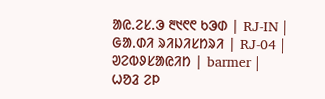ᱟᱭ.ᱮᱥ.ᱳ ᱓᱑᱖᱖ ᱠᱳᱰ | RJ-IN |
ᱜᱟᱹᱰᱤ ᱨᱤᱡᱤᱥᱴᱨᱤ | RJ-04 |
ᱣᱮᱵᱽᱥᱟᱭᱤᱴ | barmer |
ᱦᱚᱲ ᱮᱞ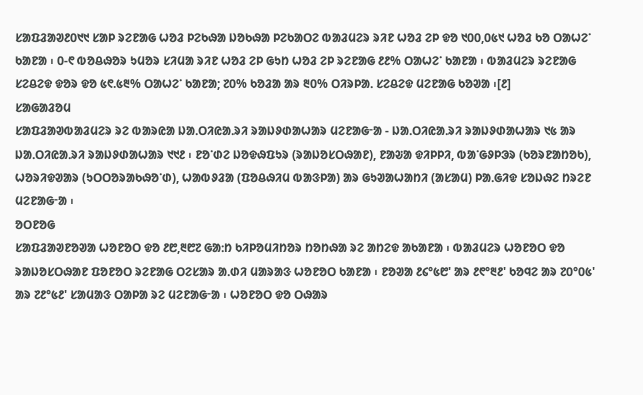ᱥᱟᱯᱲᱟᱣ᱒᱐᱑᱑ ᱥᱟᱞ ᱨᱮᱱᱟᱜ ᱦᱚᱲ ᱞᱮᱠᱷᱟ ᱡᱚᱠᱷᱟ ᱞᱮᱠᱟᱛᱮ ᱵᱟᱲᱢᱮᱨ ᱨᱤᱱ ᱦᱚᱲ ᱮᱞ ᱫᱚ ᱑᱐᱐,᱐᱕᱑ ᱦᱚᱲ ᱠᱚ ᱛᱟᱦᱮᱸ ᱠᱟᱱᱟ ᱾ ᱐-᱖ ᱵᱚᱪᱷᱚᱨ ᱩᱢᱚᱨ ᱥᱤᱢᱟ ᱨᱤᱱ ᱦᱚᱲ ᱮᱞ ᱜᱩᱴ ᱦᱚᱲ ᱮᱞ ᱨᱮᱱᱟᱜ ᱒᱒% ᱛᱟᱦᱮᱸ ᱠᱟᱱᱟ ᱾ ᱵᱟᱲᱢᱮᱨ ᱨᱮᱱᱟᱜ ᱥᱮᱪᱮᱫ ᱫᱚᱨ ᱫᱚ ᱕᱖.᱕᱓% ᱛᱟᱦᱮᱸ ᱠᱟᱱᱟ; ᱗᱐% ᱠᱚᱲᱟ ᱟᱨ ᱓᱐% ᱛᱤᱨᱞᱟᱹ ᱥᱮᱪᱮᱫ ᱢᱮᱱᱟᱜ ᱠᱚᱣᱟ ᱾[᱒]
ᱥᱟᱜᱟᱲᱚᱢ
ᱥᱟᱯᱲᱟᱣᱵᱟᱲᱢᱮᱨ ᱨᱮ ᱵᱟᱨᱭᱟ ᱡᱟᱹᱛᱤᱭᱟᱹᱨᱤ ᱨᱟᱡᱽᱰᱟᱦᱟᱨ ᱢᱮᱱᱟᱜᱼᱟ - ᱡᱟᱹᱛᱤᱭᱟᱹᱨᱤ ᱨᱟᱡᱽᱰᱟᱦᱟᱨ ᱑᱕ ᱟᱨ ᱡᱟᱹᱛᱤᱭᱟᱹᱨᱤ ᱨᱟᱡᱽᱰᱟᱦᱟᱨ ᱑᱑᱒ ᱾ ᱱᱚᱸᱰᱮ ᱡᱚᱫᱷᱯᱩᱨ (ᱨᱟᱡᱚᱥᱛᱷᱟᱱ), ᱱᱟᱶᱟ ᱫᱤᱞᱞᱤ, ᱵᱟᱸᱜᱽᱞᱳᱨ (ᱠᱚᱨᱱᱟᱴᱚᱠ), ᱦᱚᱨᱤᱫᱣᱟᱨ (ᱩᱛᱛᱚᱨᱟᱠᱷᱚᱸᱰ), ᱦᱟᱵᱽᱲᱟ (ᱯᱚᱪᱷᱤᱢ ᱵᱟᱝᱞᱟ) ᱟᱨ ᱜᱩᱣᱟᱦᱟᱴᱤ (ᱟᱥᱟᱢ) ᱞᱟᱹᱜᱤᱫ ᱥᱚᱡᱷᱮ ᱴᱨᱮᱱ ᱢᱮᱱᱟᱜᱼᱟ ᱾
ᱚᱛᱱᱚᱜ
ᱥᱟᱯᱲᱟᱣᱱᱚᱣᱟ ᱦᱚᱱᱚᱛ ᱫᱚ ᱒᱘,᱓᱘᱗ ᱜᱟᱺᱴ ᱠᱤᱞᱚᱢᱤᱴᱚᱨ ᱴᱚᱴᱷᱟ ᱨᱮ ᱟᱴᱮᱫ ᱟᱠᱟᱱᱟ ᱾ ᱵᱟᱲᱢᱮᱨ ᱦᱚᱱᱚᱛ ᱫᱚ ᱨᱟᱡᱚᱥᱛᱷᱟᱱ ᱯᱚᱱᱚᱛ ᱨᱮᱱᱟᱜ ᱛᱮᱥᱟᱨ ᱟᱹᱰᱤ ᱢᱟᱨᱟᱝ ᱦᱚᱱᱚᱛ ᱠᱟᱱᱟ ᱾ ᱱᱚᱣᱟ ᱒᱔°᱕᱘' ᱟᱨ ᱒᱖°᱓᱒' ᱠᱚᱧᱮ ᱟᱨ ᱗᱐°᱐᱕' ᱟᱨ ᱗᱒°᱕᱒' ᱥᱟᱢᱟᱝ ᱛᱟᱞᱟ ᱨᱮ ᱢᱮᱱᱟᱜᱼᱟ ᱾ ᱦᱚᱱᱚᱛ ᱫᱚ ᱛᱷᱟᱨ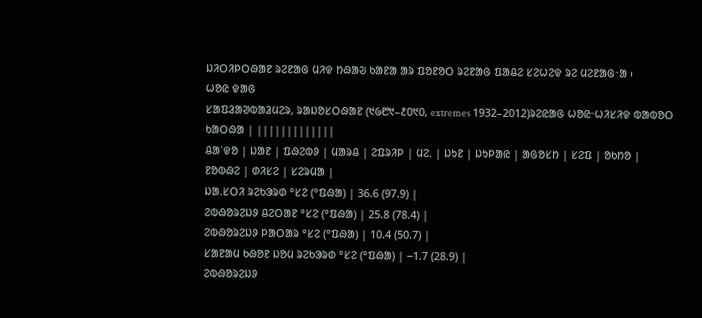ᱡᱤᱛᱤᱞᱛᱷᱟᱱ ᱨᱮᱱᱟᱜ ᱢᱤᱫ ᱴᱷᱟᱶ ᱠᱟᱱᱟ ᱟᱨ ᱯᱚᱱᱚᱛ ᱨᱮᱱᱟᱜ ᱯᱟᱪᱮ ᱥᱮᱦᱮᱫ ᱨᱮ ᱢᱮᱱᱟᱜᱼᱟ ᱾
ᱦᱚᱭ ᱫᱟᱜ
ᱥᱟᱯᱲᱟᱣᱵᱟᱲᱢᱮᱨ, ᱨᱟᱡᱚᱥᱛᱷᱟᱱ (᱑᱙᱘᱑–᱒᱐᱑᱐, extremes 1932–2012)ᱨᱮᱭᱟᱜ ᱦᱚᱭᱼᱦᱤᱥᱤᱫ ᱵᱟᱵᱚᱛ ᱠᱟᱛᱷᱟ | |||||||||||||
ᱪᱟᱸᱫᱚ | ᱡᱟᱱ | ᱯᱷᱮᱵᱽ | ᱢᱟᱨᱪ | ᱮᱯᱨᱤᱞ | ᱢᱮᱹ | ᱡᱩᱱ | ᱡᱩᱞᱟᱭ | ᱟᱜᱚᱥᱴ | ᱥᱮᱯ | ᱚᱠᱴᱚ | ᱱᱚᱵᱷᱮ | ᱰᱤᱥᱮ | ᱥᱮᱨᱢᱟ |
ᱡᱟᱹᱥᱛᱤ ᱨᱮᱠᱳᱨᱰ °ᱥᱮ (°ᱯᱷᱟ) | 36.6 (97.9) |
ᱮᱵᱷᱚᱨᱮᱡᱽ ᱪᱮᱛᱟᱱ °ᱥᱮ (°ᱯᱷᱟ) | 25.8 (78.4) |
ᱮᱵᱷᱚᱨᱮᱡᱽ ᱞᱟᱛᱟᱨ °ᱥᱮ (°ᱯᱷᱟ) | 10.4 (50.7) |
ᱥᱟᱱᱟᱢ ᱠᱷᱚᱱ ᱡᱚᱢ ᱨᱮᱠᱳᱨᱰ °ᱥᱮ (°ᱯᱷᱟ) | −1.7 (28.9) |
ᱮᱵᱷᱚᱨᱮᱡᱽ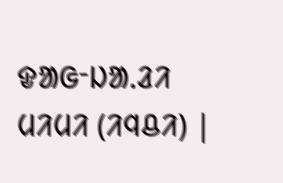ᱫᱟᱜᱼᱡᱟᱹᱲᱤ ᱢᱤᱢᱤ (ᱤᱧᱪᱤ) |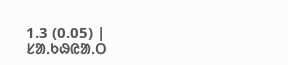1.3 (0.05) |
ᱥᱟᱹᱠᱷᱭᱟᱹᱛ